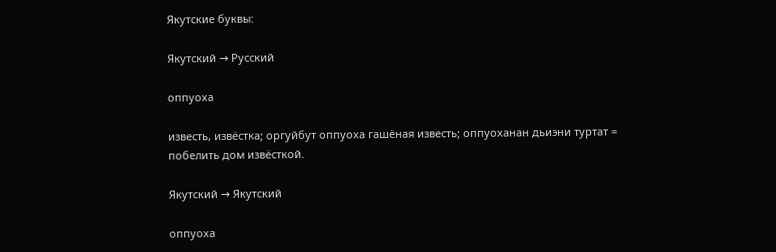Якутские буквы:

Якутский → Русский

оппуоха

известь, извёстка; оргуйбут оппуоха гашёная известь; оппуоханан дьиэни туртат = побелить дом извёсткой.

Якутский → Якутский

оппуоха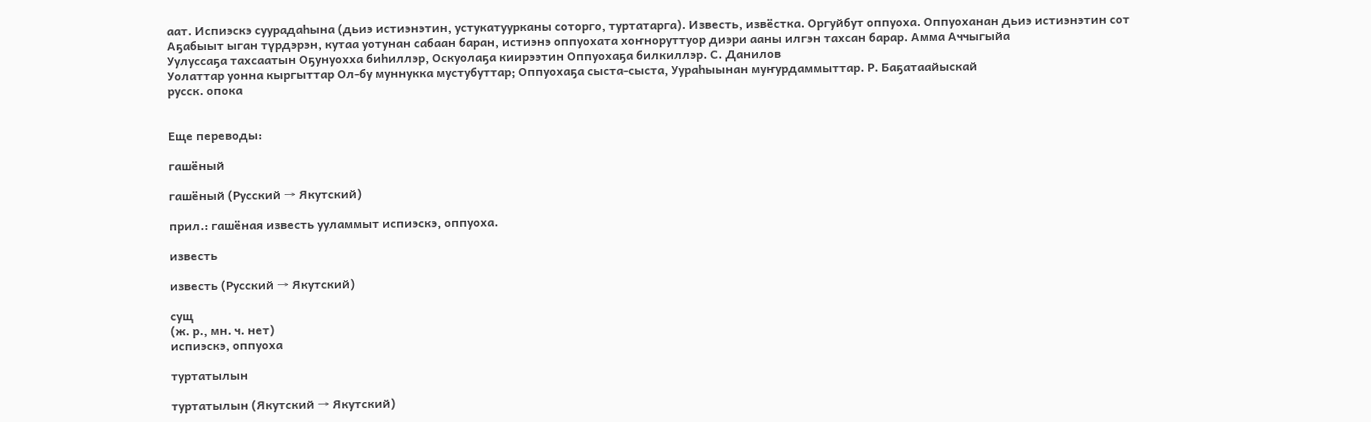аат. Испиэскэ суурадаһына (дьиэ истиэнэтин, устукатуурканы соторго, туртатарга). Известь, извёстка. Оргуйбут оппуоха. Оппуоханан дьиэ истиэнэтин сот
Аҕабыыт ыган түрдэрэн, кутаа уотунан сабаан баран, истиэнэ оппуохата хоҥноруттуор диэри ааны илгэн тахсан барар. Амма Аччыгыйа
Уулуссаҕа тахсаатын Оҕунуохха биһиллэр, Оскуолаҕа киирээтин Оппуохаҕа билкиллэр. С. Данилов
Уолаттар уонна кыргыттар Ол-бу муннукка мустубуттар; Оппуохаҕа сыста-сыста, Уураһыынан муҥурдаммыттар. Р. Баҕатаайыскай
русск. опока


Еще переводы:

гашёный

гашёный (Русский → Якутский)

прил.: гашёная известь ууламмыт испиэскэ, оппуоха.

известь

известь (Русский → Якутский)

сущ
(ж. р., мн. ч. нет)
испиэскэ, оппуоха

туртатылын

туртатылын (Якутский → Якутский)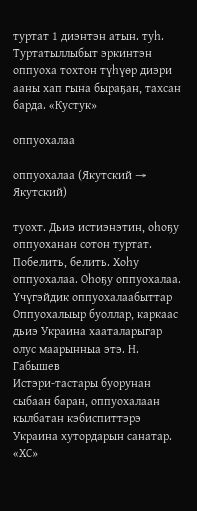туртат 1 диэнтэн атын. туһ. Туртатыллыбыт эркинтэн оппуоха тохтон түһүөр диэри ааны хап гына быраҕан, тахсан барда. «Кустук»

оппуохалаа

оппуохалаа (Якутский → Якутский)

туохт. Дьиэ истиэнэтин, оһоҕу оппуоханан сотон туртат. Побелить, белить. Хоһу оппуохалаа. Оһоҕу оппуохалаа. Үчүгэйдик оппуохалаабыттар
Оппуохалыыр буоллар, каркаас дьиэ Украина хааталарыгар олус маарынныа этэ. Н. Габышев
Истэри-тастары буорунан сыбаан баран, оппуохалаан кылбатан кэбиспиттэрэ Украина хутордарын санатар. «ХС»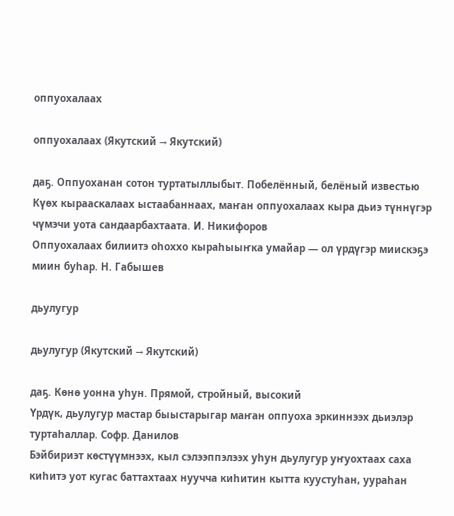оппуохалаах

оппуохалаах (Якутский → Якутский)

даҕ. Оппуоханан сотон туртатыллыбыт. Побелённый, белёный известью
Күөх кырааскалаах ыстаабаннаах, маҥан оппуохалаах кыра дьиэ түннүгэр чүмэчи уота сандаарбахтаата. И. Никифоров
Оппуохалаах билиитэ оһоххо кыраһыыҥка умайар — ол үрдүгэр миискэҕэ миин буһар. Н. Габышев

дьулугур

дьулугур (Якутский → Якутский)

даҕ. Көнө уонна уһун. Прямой, стройный, высокий
Үрдүк, дьулугур мастар быыстарыгар маҥан оппуоха эркиннээх дьиэлэр туртаһаллар. Софр. Данилов
Бэйбириэт көстүүмнээх, кыл сэлээппэлээх уһун дьулугур уҥуохтаах саха киһитэ уот кугас баттахтаах нуучча киһитин кытта куустуһан, уураһан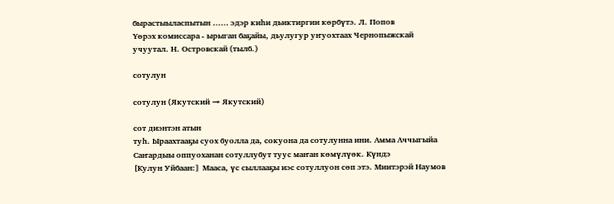бырастыыласпытын …… эдэр киһи дьиктиргии көрбүтэ. Л. Попов
Үөрэх комиссара - ырыган баҕайы, дьулугур уҥуохтаах Чернопыжскай учуутал. Н. Островскай (тылб.)

сотулун

сотулун (Якутский → Якутский)

сот диэнтэн атын
туһ. Ыраахтааҕы суох буолла да, сокуона да сотулунна ини. Амма Аччыгыйа
Саҥардыы оппуоханан сотуллубут туус маҥан көмүлүөк. Күндэ
[Кулун Уйбаан:] Мааса, үс сыллааҕы иэс сотуллуон сөп этэ. Миитэрэй Наумов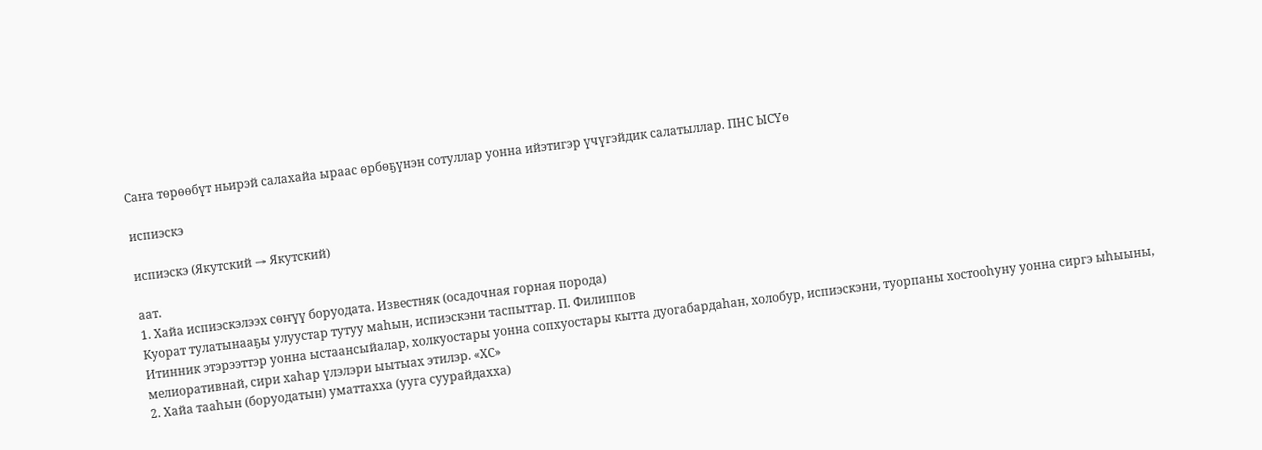Саҥа төрөөбүт ньирэй салахайа ыраас өрбөҕүнэн сотуллар уонна ийэтигэр үчүгэйдик салатыллар. ПНС ЫСҮө

испиэскэ

испиэскэ (Якутский → Якутский)

аат.
1. Хайа испиэскэлээх сөҥүү боруодата. Известняк (осадочная горная порода)
Куорат тулатынааҕы улуустар тутуу маһын, испиэскэни таспыттар. П. Филиппов
Итинник этэрээттэр уонна ыстаансыйалар, холкуостары уонна сопхуостары кытта дуогабардаһан, холобур, испиэскэни, туорпаны хостооһуну уонна сиргэ ыһыыны, мелиоративнай, сири хаһар үлэлэри ыытыах этилэр. «ХС»
2. Хайа тааһын (боруодатын) уматтахха (ууга суурайдахха)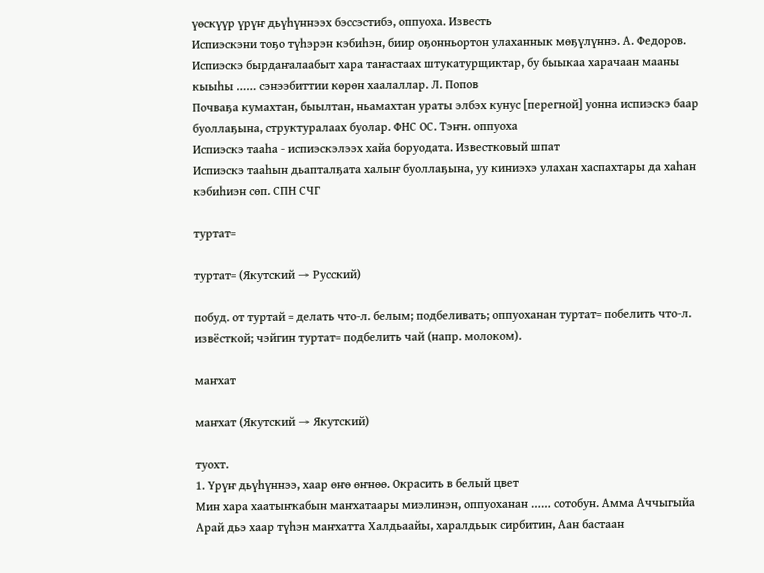үөскүүр үрүҥ дьүһүннээх бэссэстибэ, оппуоха. Известь
Испиэскэни тоҕо түһэрэн кэбиһэн, биир оҕонньортон улаханнык мөҕүлүннэ. А. Федоров. Испиэскэ бырдаҥалаабыт хара таҥастаах штукатурщиктар, бу быыкаа харачаан мааны кыыһы …… сэнээбиттии көрөн хаалаллар. Л. Попов
Почваҕа кумахтан, быылтан, ньамахтан ураты элбэх кунус [перегной] уонна испиэскэ баар буоллаҕына, структуралаах буолар. ФНС ОС. Тэҥн. оппуоха
Испиэскэ тааһа - испиэскэлээх хайа боруодата. Известковый шпат
Испиэскэ тааһын дьапталҕата халыҥ буоллаҕына, уу киниэхэ улахан хаспахтары да хаһан кэбиһиэн сөп. СПН СЧГ

туртат=

туртат= (Якутский → Русский)

побуд. от туртай = делать что-л. белым; подбеливать; оппуоханан туртат= побелить что-л. извёсткой; чэйгин туртат= подбелить чай (напр. молоком).

маҥхат

маҥхат (Якутский → Якутский)

туохт.
1. Үрүҥ дьүһүннээ, хаар өҥө өҥнөө. Окрасить в белый цвет
Мин хара хаатыҥкабын маҥхатаары миэлинэн, оппуоханан …… сотобун. Амма Аччыгыйа
Арай дьэ хаар түһэн маҥхатта Халдьаайы, харалдьык сирбитин, Аан бастаан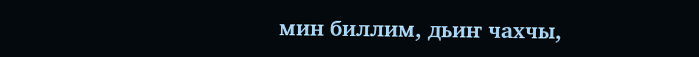мин биллим, дьиҥ чахчы,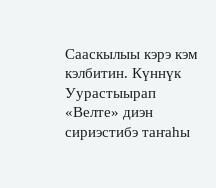Сааскылыы кэрэ кэм кэлбитин. Күннүк Уурастыырап
«Велте» диэн сириэстибэ таҥаһы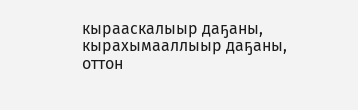кырааскалыыр даҕаны, кырахымааллыыр даҕаны, оттон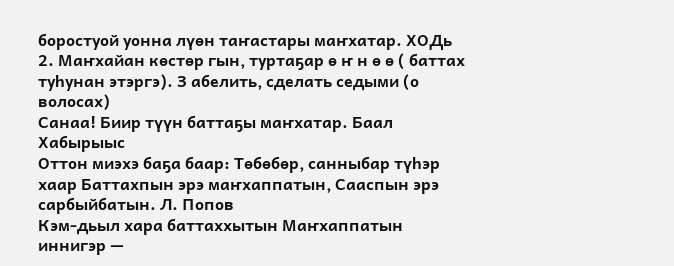боростуой уонна лүөн таҥастары маҥхатар. ХОДь
2. Маҥхайан көстөр гын, туртаҕар ө ҥ н ө ө ( баттах туһунан этэргэ). З абелить, сделать седыми (о волосах)
Санаа! Биир түүн баттаҕы маҥхатар. Баал Хабырыыс
Оттон миэхэ баҕа баар: Төбөбөр, санныбар түһэр хаар Баттахпын эрэ маҥхаппатын, Сааспын эрэ сарбыйбатын. Л. Попов
Кэм-дьыл хара баттаххытын Маҥхаппатын иннигэр —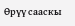Өрүү сааскы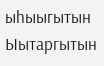ыһыыгытын Ыытаргытын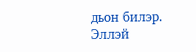дьон билэр. Эллэй